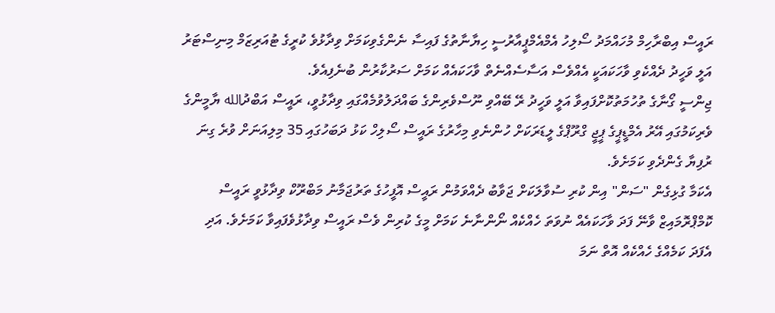ރައީސް އިބްރާހިމް މުހައްމަދު ސޯލިހު އެމްއެމްޕީއާރުސީ ހިޔާނާތުގެ ފައިސާ ނެންގެވިކަމަށް ވިދާޅުވެ ކުރީގެ ޓުއަރިޒަމް މިނިސްޓަރު އަލީ ވަހީދު ދެއްކެވި ވާހަކައަކީ އެއްވެސް އަސާސެއްނެތް ވާހަކައެއް ކަމަށް ސަރުކާރުން ބުނެފިއެވެ.
ޖިންސީ ގޯނާގެ ތުހުމަތުކޮށްފައިވާ އަލީ ވަހީދު ރޭ ބޭއްވި ނޫސްވެރިންގެ ބައްދަލުވުމެއްގައި ވިދާޅުވީ، ރައީސް އަބްދުالله ޔާމީންގެ ވެރިކަމުގައި އޭރު އެމްޑީޕީގެ ޕީޖީ ގްރޫޕްގެ ލީޑަރަކަށް ހުންނެވި މިހާރުގެ ރައީސް ސޯލިހް ކަޅު ދަބަހުގައި 35 މިލިއަނަށް ވުރެ ގިނަ ރުފިޔާ ގެންދެވި ކަމަށެވެ.
އެކަމާ ގުޅިގެން "ސަން" އިން ކުރި ސުވާލަކަށް ޖަވާބު ދެއްވަމުން ރައީސް އޮފީހުގެ ތަރުޖަމާނު މަބްރޫކް ވިދާޅުވީ ރައީސް ކޮމްޕްރޮމައިޒް ވާނޭ ފަދަ ވާހަކައެއް ނުވަތަ ހެއްކެއް ނޯންނާނެ ކަމަށް މީގެ ކުރިން ވެސް ރައީސް ވިދާޅުވެފައިވާ ކަމަށެވެ. އަދި އެފަދަ ކަމެއްގެ ހެއްކެއް އޮތް ނަމަ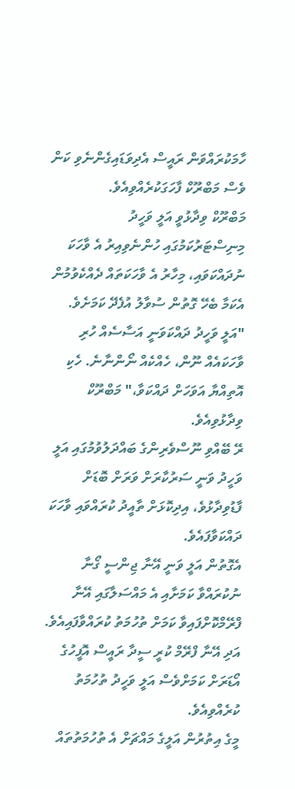ހާމަކުރައްވަން ރައީސް އެދިވަޑައިގެންނެވި ކަން ވެސް މަބްރޫކް ފާހަގަކުރެއްވިއެވެ.
މަބްރޫކް ވިދާޅުވީ އަލީ ވަހީދު މިނިސްޓަރުކަމުގައި ހުންނެވިއިރު އެ ވާހަކަ ނުދައްކަވައި، މިހާރު އެ ވާހަކަތައް ދެއްކެވުމުން އެކަމާ ބެހޭ ގޮތުން ސުވާލު އުފެދޭ ކަމަށެވެ.
"އަލީ ވަހީދު ދައްކަވަނީ އަސާސެއް ހުރި ވާހަކައެއް ނޫން، ހެއްކެއް ނޯންނާނެ. ހެކި އޮތިއްޔާ އަވަހަށް ދައްކަވާ،" މަބްރޫކް ވިދާޅުވިއެވެ.
ރޭ ބޭއްވި ނޫސްވެރިންގެ ބައްދަލުވުމުގައި އަލީ ވަހީދު ވަނީ ސަރުކާރަށް ވަރަށް ބޮޑަށް ފާޑުވިދާޅުވެ، އިދިކޮޅަށް ތާއީދު ކުރައްވައި ވާހަކަ ދައްކަވާފައެވެ.
އެގޮތުން އަލީ ވަނީ އޭނާ ޖިންސީ ގޯނާ ނުކުރައްވާ ކަމަށާއި އެ މައްސަލާގައި އޭނާ ފްރޭމްކޮށްފައިވާ ކަމަށް ތުހުމަތު ކުރައްވާފައިއެވެ. އަދި އޭނާ ފްރޭމް ކުރީ ސީދާ ރައީސް އޮފީހުގެ އޯޑަރަށް ކަމަށްވެސް އަލީ ވަހީދު ތުހުމަތު ކުރެއްވިއެވެ.
މީގެ އިތުރުން އަލީގެ މައްޗަށް އެ ތުހުމަތުތައް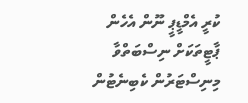ކުރީ އެމްޑީޕީ ނޫން އެހެން ޕާޓީތަކަށް ނިސްބަތްވާ މިނިސްޓަރުން ކެބިނެޓުން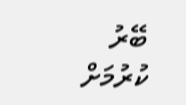ބޭރު ކުރުމަށް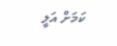ކަމަށް އަލީ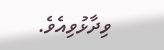ވިދާޅުވިއެވެ.